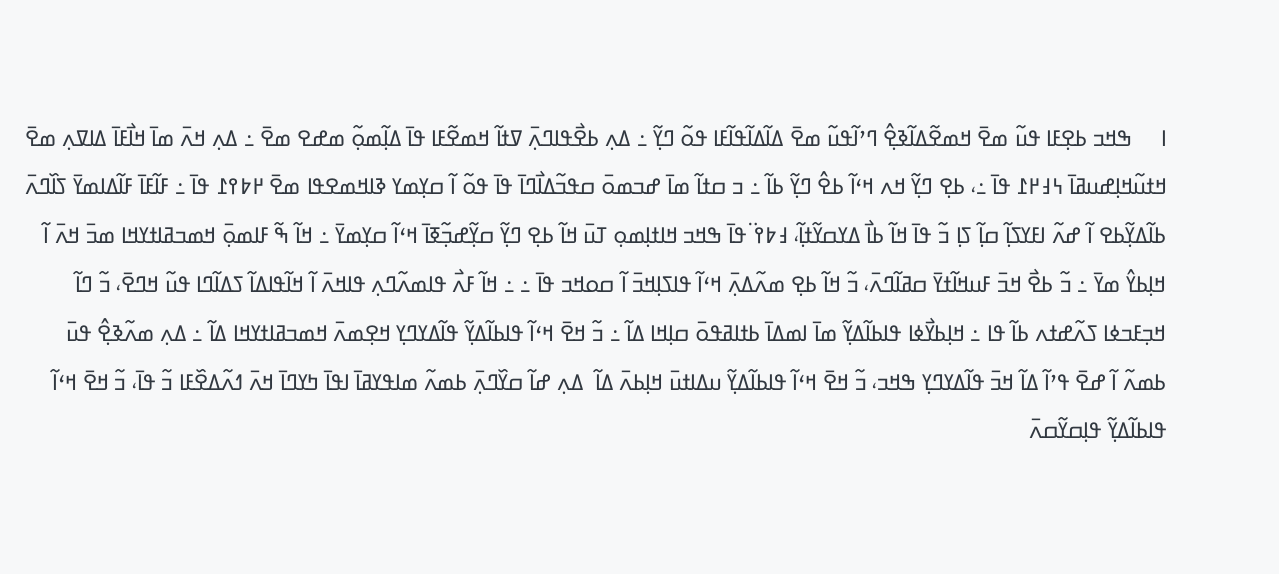ߊ     ߒߞߏ ߕߐ߲ߓߊ ߟߎ߬ ߘߐ߫ ߞߘߐ߬ߡߊ߬ߢߐ߲߮ ߣߴߊ߬ߟߎ߬ ߘߐ߫ ߡߊ߬ߡߊ߬ߟߊ߬ߓߊ ߟߋ߬ ߣߌ߲߬ ߸ ߡߍ߲ ߕߐ߯ߟߊߣߍ߲߫ ߜߙߊ߬ ߞߘߐ߬ߓߊ ߟߊ߫ ߡߊ߲߬ߘߋ߲߬ ߘߝߐ ߘߐ߫ ߸ ߡߍ߲ ߞߍ߫ ߘߊ߫ ߞߊ߯ߓߊ߫ ߡߊߜߍ߲ ߘߐ߫ ߞߙߎ߬ߞߊ߲ߝߎߥߊ߫ ߆߃߂߁ ߟߊ߫ ߸، ߕߐ߲ ߣߌ߲߬ ߞߍ ߞߵߊ߬ ߕߐ߮ ߣߌ߲߬ ߕߊ߬ ߸ ߏ ߛߙߊ߬ ߘߊ߫ ߝߏߘߋ߫ ߛߟߏ߬ߡߊ߯ߣߊ߫ ߟߊ߫ ߟߋ߬ ߊ߬ ߛߌ߲ߘߌ ߢߊߞߘߐߟߊ ߘߐ߫ ߂߈߉߁ ߟߊ߫ ߸ ߓߊ߬ߓߊ߫ ߓߊ߬ߡߊߘߌ߫ ߖߊ߰ߣߍ߫ ߕߊ߬ߡߌ߲߬ߕߐ ߊ߬ ߝߍ߬ ߊߓߌߖߊ߲߬ ߛߊ߲߬ ߖߊ߲ ߏ߬ ߟߊ߫ ߞߊ߬ ߕߊ߯ ߡߌߛߌ߬ߙߊ߲߬، ߃߈߉߳ ߟߊ߫ ߒߞߏ ߞߊߙߊ߲ߘߋ߲ ߠߎ߫ ߞߊ߬ ߕߐ߲ ߣߌ߲߬ ߛߌ߲߬ߝߏ߲߬ߧߊ߫ ߞߵߊ߬ ߛߌ߲ߘߌ߫ ߸ ߞߊ߬ ߒ߬ ߓߊߘߋ߲߫ ߞߘߏߥߊߙߌߞߊ ߘߏ߫ ߞߍ߫ ߊ߬ ߞߊ߲ߕߌ߮ ߘߌ߫ ߸ ߏ߬ ߕߐ߯ ߞߏ߫ ߓߎߞߊ߬ߙߌ߫ ߛߥߊ߬ߣߍ߫، ߏ߬ ߞߊ߬ ߕߐ߲ ߘߍ߬ߡߍ߲߫ ߞߵߊ߬ ߟߊߖߊ߲ߞߏ߫ ߊ߬ ߛߋߞߏ ߟߊ߫ ߸ ߸ ߞߊ߬ ߓߍ߯ ߟߊߘߍ߬ߣߍ߲ ߟߊߞߍ߫ ߊ߬ ߞߊ߬ߟߊߡߊ߬ ߖߡߊ߬ߣߊ ߟߎ߬ ߞߣߐ߫، ߏ߬ ߣߊ߬ ߞߏ߲ߓߏߦߊ ߖߍ߬ߝߙߍ ߕߊ߬ ߟߊ ߸ ߞߊ߲ߕߌ߯ߦߊ ߟߊߕߊ߬ߡߌ߲߬ ߘߊ߫ ߊߘߡߊ߫ ߕߙߊߥߟߋ߫ ߛߊ߲ߞߊ ߡߊ߬ ߸ ߏ߬ ߞߐ߫ ߞߵߊ߬ ߟߊߕߊ߬ߡߌ߲߬ ߟߊ߬ߡߌߣߌ߲ ߞߐ߲ߘߍ߫ ߞߘߏߥߊߙߌߞߊ ߡߊ߬ ߸ ߡߍ߲ ߘߍ߬ߢߐ߲߮ ߟߎ߫ ߕߘߍ߬ ߊ߬ ߝߐ߫ ߟߴߊ߬ ߡߊ߬ ߞߏ߫ ߟߊ߬ߡߌߣߌ߲ ߒߞߏ، ߏ߬ ߞߐ߫ ߞߵߊ߬ ߟߊߕߊ߬ߡߌ߲߬ ߎߡߊߙߎ߫ ߞߊ߲ߕߍ߫ ߡߊ߬  ߡߍ߲ ߝߊ߬ ߛߌ߰ߣߍ߲߫ ߕߘߍ߬ ߘߊߟߌߥߊ߫ ߊߟߊ߫ ߤߌߣߊ߫ ߞߍ߫ ߗߍ߬ߡߐ߰ߓߊ ߏ߬ ߟߊ߫، ߏ߬ ߞߐ߫ ߞߵߊ߬ ߟߊߕߊ߬ߡߌ߲߬ ߟߊ߲ߛߌ߬ߛߍ߫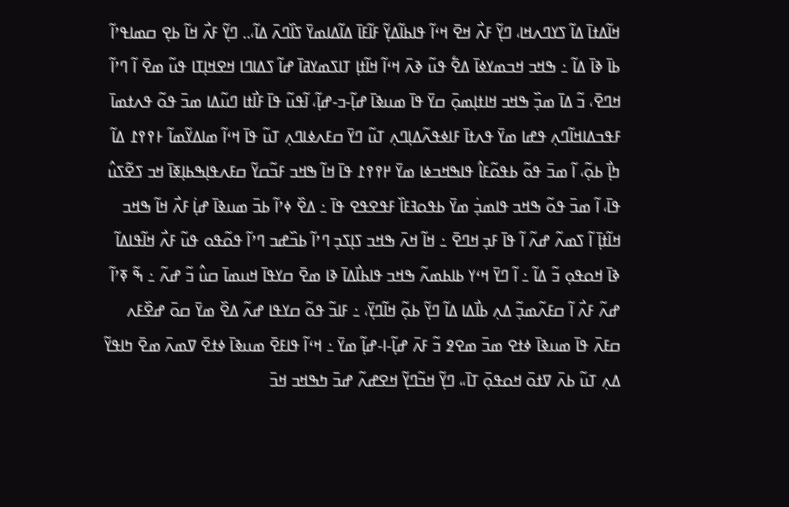ߞߊ߬ߡߙߊ߫ ߡߊ߬ ߖߌߣߍߞߊ، ߣߌ߲߬ ߓߍ߯ ߞߐ߫ ߞߵߊ߬ ߟߊߕߊ߬ߡߌ߲߬ ߓߊ߬ߓߊ߫ ߡߊ߬ߡߊߘߌ߫ ߖߊ߰ߣߍ߫ ߡߊ߬،.. ߣߌ߲߬ ߓߍ߯ ߞߊ߬ ߕߐ߲ ߛߘߊߟߴߊ߬ ߕߊ߫ ߢߊ߫ ߡߊ߬ ߸ ߒߞߏ ߞߏߘߌߦߊ߫ ߡߐ߱ ߟߎ߬ ߢߍ߫ ߞߵߊ߬ ߞߊ߬ߙߊ߲ ߠߊߖߘߌߥߊ߫ ߝߊ߬ ߖߡߊߣߊ ߞߐߞߊ߲ߠߊ ߟߎ߬ ߘߐ߫ ߊ߬ ߣߴߊ߬ ߞߣߐ߫، ߏ߬ ߡߊ߫ ߘߏ߲߰ ߒߞߏ ߞߊߙߊ߲ߘߋ߲߫ ߛߌ߫ ߟߊ߫ ߘߎߢߊ߫ ߝߊ߲߬-ߏ-ߝߊ߲߬، ߊ߬ߟߎ߬ ߟߊ߫ ߓߊ߯ߙߊ ߣߎ߬ߡߊ ߘߏ߫ ߟߋ߬ ߟߍߙߘߊ߫ ߓߟߏߡߊߞߊ߬ߣߍ߲ ߟߝߊ ߘߌ߫ ߟߍߙߊ߫ ߓߊߦߟߍ߬ߡߊ߲ߣߍ߲ ߠߎ߬ ߣߌ߫ ߛߓߍߦߊߣߍ߲ ߠߎ߬ ߟߊ߫ ߞߵߊ߬ ߘߊߡߌ߬ߘߊ߬ ߅߉߉߁ ߡߊ߬ ߤߊ߲߯ ߕߋ߲߬، ߊ߬ ߘߏ߫ ߟߋ߬ ߕߟߋ߬ߓߊ߮ ߟߊߒߞߏߦߊ ߘߌ߫ ߂߉߉߁ ߟߊ߫ ߞߊ߬ ߒߞߏ ߓߏ߬ߛߌ߬ ߛߓߍߟߊ߲ߒߕߊ߲ߧߊ߫ ߞߏ ߖߐ߬ߖߎ߮ ߟߊ߫، ߊ߬ ߘߏ߫ ߟߋ߬ ߒߞߏ ߟߊߘߏ߲߭ ߘߌ߫ ߕߟߋߔߓߊ߰ ߓߟߐߟߐ ߟߊ߫ ߸ ߡߐ߰ ߦߴߊ߬ ߕߏ߫ ߘߎߢߊ߫ ߝߊ߲߭ ߓߍ߯ ߞߊ߬ ߒߞߏ ߞߊ߬ߙߊ߲߫ ߊ߬ ߖߘߍ߬ ߝߍ߬ ߊ߬ ߟߊ߫ ߓߏ߲ ߞߣߐ߫ ߸ ߞߊ߬ ߞߍ߫ ߒߞߏ ߖߊ߲ߖߏ߲ ߣߴߊ߬ ߕߏ߰ߝߏ ߣߴߊ߬ ߟߋ߬ߟߋ ߟߎ߬ ߓߍ߯ ߞߊ߬ߟߊߡߊ߬ ߢߊ߫ ߞߋߟߋ߲ ߏ߬ ߡߊ߬ ߸ ߊ߬ ߣߌ߫ ߞߵߌ ߕߊߕߘߍ߬ ߒߞߏ ߟߊߕߊ߯ߡߊ߫ ߢߊ ߘߐ߫ ߛߌߟߊ߫ ߞߎߘߊ߫ ߛߎ߮ ߏ߬ ߝߍ߬ ߸ ߒ߬ ߧߴߊ߬ ߝߍ߬ ߓߍ߯ ߊ߬ ߛߓߍ߬ߘߏ߲߬ ߡߍ߲ ߕߊ߯ߡߊ ߡߊ߬ ߣߌ߲߬ ߕߋ߲߬ ߞߊ߬ߣߌ߲߫، ߸ ߓߊߏ߬ ߟߋ߬ ߛߌߟߊ ߝߍ߬ ߡߐ߰ ߘߌ߫ ߛߋ߫ ߝߐ߰ߓߍ ߛߓߍ߫ ߟߊ߫ ߘߎߢߊ߫ ߦߙߐ ߘߏ߫ ߘߐ߶ ߏ߬ ߓߍ߫ ߝߊ߲߬-ߊ-ߝߊ߲߬ ߘߌ߫ ߸ ߞߵߊ߬ ߟߊߓߐ߫ ߘߎߢߊ߫ ߦߙߐ߫ ߜߘߍ߫ ߘߐ߫ ߤߊߟߌ߬ ߡߍ߲ ߠߎ߬ ߕߍ߫ ߜߙߋ߫ ߞߋߟߋ߲߫ ߠߊ߫،، ߣߌ߲߬ ߞߏ߬ߣߌ߲߬ ߞߐߝߍ߬ ߝߏ߫ ߤߒߞߏ ߞߏ߫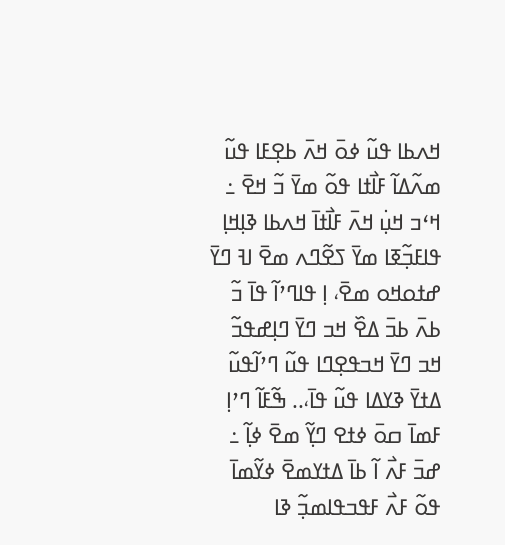ߞߍߕߊ ߟߎ߬ ߦߋ߫ ߞߍ߫ ߕߐ߲ߓߊ ߟߎ߬ ߘߍ߬ߡߊ߬ ߓߊ߯ߙߊ ߟߋ߬ ߘߌ߫ ߏ߬ ߞߐ߫ ߸ ߞߵߏ ߞߎ߲߭ ߞߍ߫ ߓߊ߯ߙߊ߫ ߞߍߕߊ ߢߊ߲ߞߊ߲ ߟߊߓߏ߲߬ߧߊ ߘߌ߫ ߖߐ߬ߣߍ ߘߐ߫ ߊߔ ߣߌ߫ ߝߙߋߞߋ ߘߐ߫، ߊ߲ ߟߊߣߴߊ߬ ߟߊ߫ ߏ߬ ߕߍ߫ ߕߏ߫ ߡߐ߰ ߞߏ ߣߌ߫ ߣߊ߲ߝߟߏ߬ ߞߏ ߣߌ߫ ߞߏߟߐ߲ߣߊ ߟߎ߬ ߣߴߊ߬ߟߎ߬ ߡߙߌ߫ ߢߌߡߊ ߟߎ߬ ߟߊ߫،.. ߒ߬ߓߊ߬ ߣߴߊ߲ ߓߘߊ߫ ߛߋ߫ ߦߙߐ ߣߌ߲߬ ߘߐ߫ ߦߊ߲߬ ߸ ߝߏ߫ ߓߍ߯ ߊ߬ ߕߊ߫ ߡߙߌߘߐ߫ ߦߌ߬ߘߊ߫ ߟߋ߬ ߓߍ߯ ߓߟߏߟߊߘߏ߲߬ ߢߊ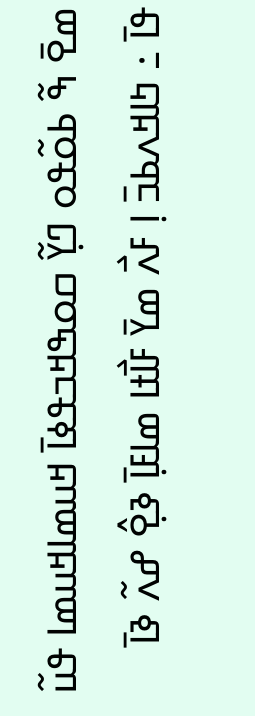ߘߐ߫ ߒ߬ ߕߋ߬ߟߋ ߣߌ߲߬ ߛߋߒߞߏߟߦߊ߫ ߞߎߘߊߞߎߘߊ ߟߎ߬ ߟߊ߫ ߸ ߤߊߞߍߕߏ߫ ߊ߲ ߓߍ߯ ߘߌ߫ ߓߊ߯ߙߊ ߘߊߓߊ߲߫ ߢߐ߲߮ ߝߍ߬ ߢߊ߫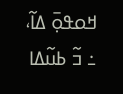ߞߋߟߋ߲߫ ߡߊ߬، ߸ ߏ߬ ߕߎ߬ߡߊ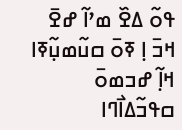ߟߋ߬ ߡߐ߰ ߘߴߊ߬ ߝߐ߫ ߞߏ߫ ߊ߲ ߧߋ߫ ߛߎ߬ߘߎ߲߬ߧߊ ߞߊ߲߬ ߝߏߘߋ߫ ߛߟߏ߬ߡߊ߯ߣߊ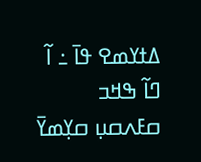ߡߙߌߘߐ ߟߊ߫ ߸ ߊ߬ ߣߊ߬ ߒߞߏ ߛߓߍߛߎ߲ ߛߌ߲ߘߌ߫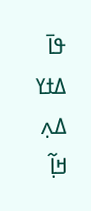ߟߊ߫ ߡߙߌ ߡߍ߲ ߞߊ߲߬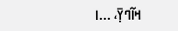ߞߊ߬ߣߌ߲߫، ...ߊ